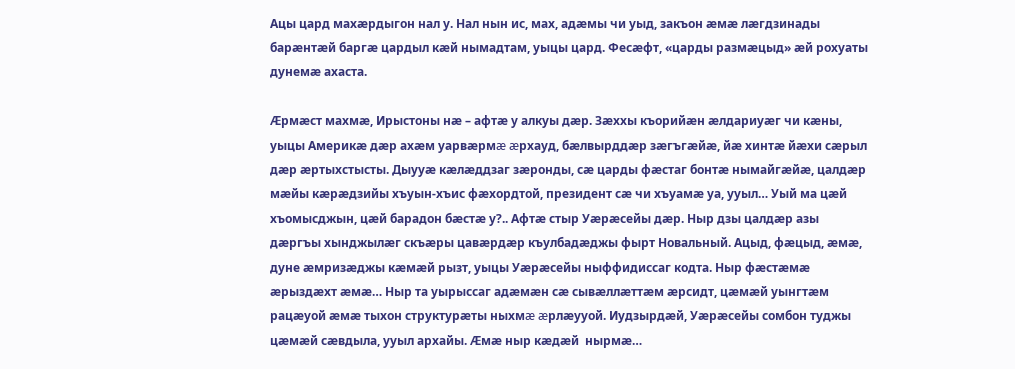Ацы цард махæрдыгон нал у. Нал нын ис, мах, адæмы чи уыд, закъон æмæ лæгдзинады барæнтæй баргæ цардыл кæй нымадтам, уыцы цард. Фесæфт, «царды размæцыд» æй рохуаты дунемæ ахаста.

Æрмæст махмæ, Ирыстоны нæ – афтæ у алкуы дæр. Зæххы къорийæн æлдариуæг чи кæны, уыцы Америкæ дæр ахæм уарвæрмæ æрхауд, бæлвырддæр зæгъгæйæ, йæ хинтæ йæхи сæрыл дæр æртыхстысты. Дыууæ кæлæддзаг зæронды, сæ царды фæстаг бонтæ нымайгæйæ, цалдæр мæйы кæрæдзийы хъуын-хъис фæхордтой, президент сæ чи хъуамæ уа, ууыл… Уый ма цæй хъомысджын, цæй барадон бæстæ у?.. Афтæ стыр Уæрæсейы дæр. Ныр дзы цалдæр азы дæргъы хынджылæг скъæры цавæрдæр къулбадæджы фырт Новальный. Ацыд, фæцыд, æмæ, дуне æмризæджы кæмæй рызт, уыцы Уæрæсейы ныффидиссаг кодта. Ныр фæстæмæ æрыздæхт æмæ… Ныр та уырыссаг адæмæн сæ сывæллæттæм æрсидт, цæмæй уынгтæм рацæуой æмæ тыхон структурæты ныхмæ æрлæууой. Иудзырдæй, Уæрæсейы сомбон туджы цæмæй сæвдыла, ууыл архайы. Æмæ ныр кæдæй  нырмæ…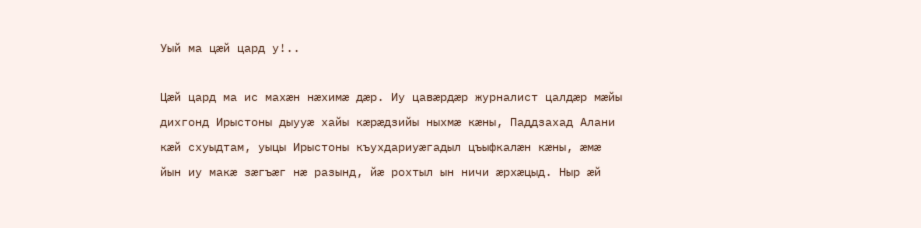Уый ма цæй цард у!..

Цæй цард ма ис махæн нæхимæ дæр. Иу цавæрдæр журналист цалдæр мæйы дихгонд Ирыстоны дыууæ хайы кæрæдзийы ныхмæ кæны, Паддзахад Алани кæй схуыдтам, уыцы Ирыстоны къухдариуæгадыл цъыфкалæн кæны, æмæ йын иу макæ зæгъæг нæ разынд, йæ рохтыл ын ничи æрхæцыд. Ныр æй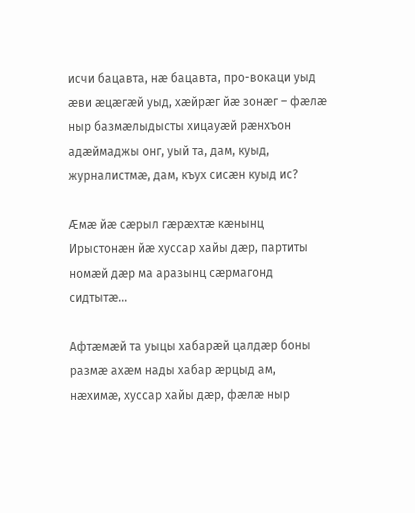исчи бацавта, нæ бацавта, про-вокаци уыд æви æцæгæй уыд, хæйрæг йæ зонæг – фæлæ ныр базмæлыдысты хицауæй рæнхъон адæймаджы онг, уый та, дам, куыд, журналистмæ, дам, къух сисæн куыд ис?

Æмæ йæ сæрыл гæрæхтæ кæнынц Ирыстонæн йæ хуссар хайы дæр, партиты номæй дæр ма аразынц сæрмагонд сидтытæ…

Афтæмæй та уыцы хабарæй цалдæр боны размæ ахæм нады хабар æрцыд ам, нæхимæ, хуссар хайы дæр, фæлæ ныр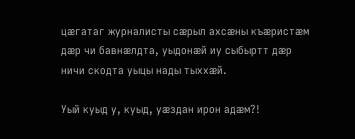цæгатаг журналисты сæрыл ахсæны къæристæм дæр чи бавнæлдта, уыдонæй иу сыбыртт дæр ничи скодта уыцы нады тыххæй.

Уый куыд у, куыд, уæздан ирон адæм?!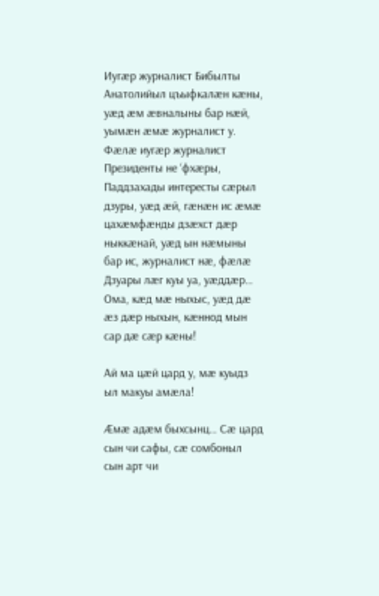Иугæр журналист Бибылты Анатолийыл цъыфкалæн кæны, уæд æм æвналыны бар нæй, уымæн æмæ журналист у. Фæлæ иугæр журналист Президенты не ‘фхæры, Паддзахады интересты сæрыл дзуры, уæд æй, гæнæн ис æмæ цахæмфæнды дзæхст дæр ныккæнай, уæд ын нæмыны бар ис, журналист нæ, фæлæ Дзуары лæг куы уа, уæддæр… Ома, кæд мæ ныхыс, уæд дæ æз дæр ныхын, кæннод мын сар дæ сæр кæны!

Ай ма цæй цард у, мæ куыдз ыл макуы амæла!

Æмæ адæм быхсынц… Сæ цард сын чи сафы, сæ сомбоныл сын арт чи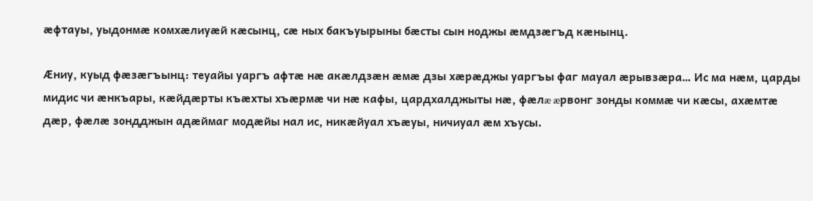æфтауы, уыдонмæ комхæлиуæй кæсынц, сæ ных бакъуырыны бæсты сын ноджы æмдзæгъд кæнынц.

Æниу, куыд фæзæгъынц: теуайы уаргъ афтæ нæ акæлдзæн æмæ дзы хæрæджы уаргъы фаг мауал æрывзæра… Ис ма нæм, царды мидис чи æнкъары, кæйдæрты къæхты хъæрмæ чи нæ кафы, цардхалджыты нæ, фæлæ æрвонг зонды коммæ чи кæсы, ахæмтæ дæр, фæлæ зондджын адæймаг модæйы нал ис, никæйуал хъæуы, ничиуал æм хъусы.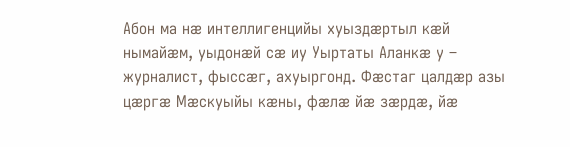Абон ма нæ интеллигенцийы хуыздæртыл кæй нымайæм, уыдонæй сæ иу Уыртаты Аланкæ у – журналист, фыссæг, ахуыргонд. Фæстаг цалдæр азы цæргæ Мæскуыйы кæны, фæлæ йæ зæрдæ, йæ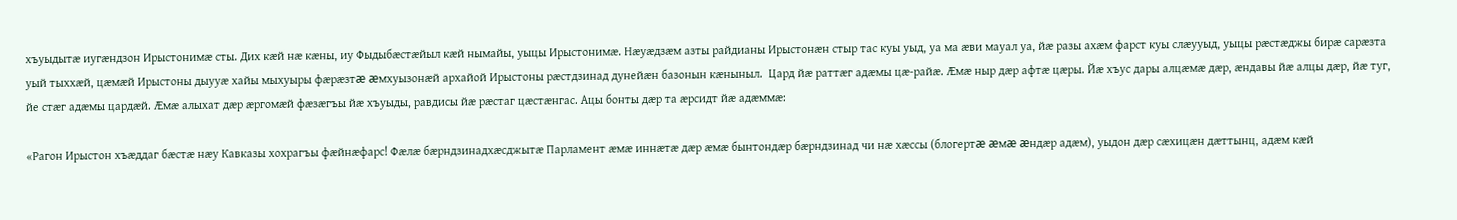хъуыдытæ иугæндзон Ирыстонимæ сты. Дих кæй нæ кæны, иу Фыдыбæстæйыл кæй нымайы, уыцы Ирыстонимæ. Нæуæдзæм азты райдианы Ирыстонæн стыр тас куы уыд, уа ма æви мауал уа, йæ разы ахæм фарст куы слæууыд, уыцы рæстæджы бирæ сарæзта уый тыххæй, цæмæй Ирыстоны дыууæ хайы мыхуыры фæрæзтæ æмхуызонæй архайой Ирыстоны рæстдзинад дунейæн базонын кæныныл.  Цард йæ раттæг адæмы цæ-райæ. Æмæ ныр дæр афтæ цæры. Йæ хъус дары алцæмæ дæр, æндавы йæ алцы дæр, йæ туг, йе стæг адæмы цардæй. Æмæ алыхат дæр æргомæй фæзæгъы йæ хъуыды, равдисы йæ рæстаг цæстæнгас. Ацы бонты дæр та æрсидт йæ адæммæ:

«Рагон Ирыстон хъæддаг бæстæ нæу Кавказы хохрагъы фæйнæфарс! Фæлæ бæрндзинадхæсджытæ Парламент æмæ иннæтæ дæр æмæ бынтондæр бæрндзинад чи нæ хæссы (блогертæ æмæ æндæр адæм), уыдон дæр сæхицæн дæттынц, адæм кæй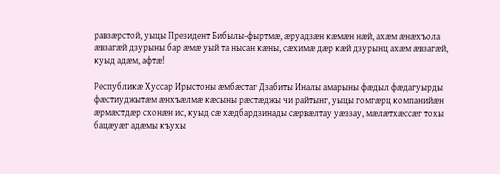равзæрстой, уыцы Президент Бибылы-фыртмæ, æруадзæн кæмæн нæй, ахæм æнæхъола æвзагæй дзурыны бар æмæ уый та нысан кæны, сæхимæ дæр кæй дзурынц ахæм æвзагæй, куыд адæм, афтæ!

Республикæ Хуссар Ирыстоны æмбæстаг Дзабиты Иналы амарыны фæдыл фæдагуырды фæстиуджытæм æнхъæлмæ кæсыны рæстæджы чи райтынг, уыцы гомгæрц компанийæн æрмæстдæр схонæн ис, куыд сæ хæдбардзинады сæрвæлтау уæззау, мæлæтхæссæг тохы бацæуæг адæмы къухы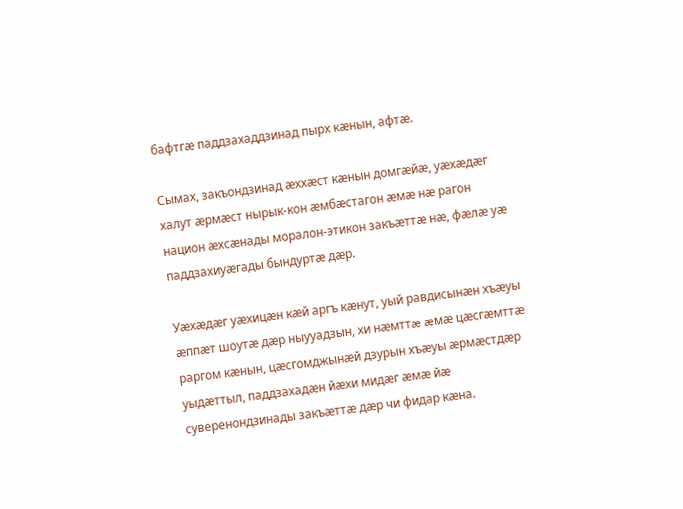бафтгæ паддзахаддзинад пырх кæнын, афтæ.

Сымах, закъондзинад æххæст кæнын домгæйæ, уæхæдæг халут æрмæст нырык-кон æмбæстагон æмæ нæ рагон национ æхсæнады моралон-этикон закъæттæ нæ, фæлæ уæ паддзахиуæгады бындуртæ дæр.

Уæхæдæг уæхицæн кæй аргъ кæнут, уый равдисынæн хъæуы æппæт шоутæ дæр ныууадзын, хи нæмттæ æмæ цæсгæмттæ раргом кæнын, цæсгомджынæй дзурын хъæуы æрмæстдæр уыдæттыл, паддзахадæн йæхи мидæг æмæ йæ суверенондзинады закъæттæ дæр чи фидар кæна.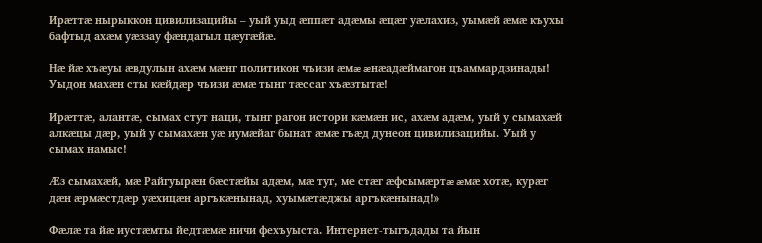Ирæттæ нырыккон цивилизацийы – уый уыд æппæт адæмы æцæг уæлахиз, уымæй æмæ къухы бафтыд ахæм уæззау фæндагыл цæугæйæ.

Нæ йæ хъæуы æвдулын ахæм мæнг политикон чъизи æмæ æнæадæймагон цъаммардзинады! Уыдон махæн сты кæйдæр чъизи æмæ тынг тæссаг хъæзтытæ!

Ирæттæ, алантæ, сымах стут наци, тынг рагон истори кæмæн ис, ахæм адæм, уый у сымахæй алкæцы дæр, уый у сымахæн уæ иумæйаг бынат æмæ гъæд дунеон цивилизацийы. Уый у сымах намыс!

Æз сымахæй, мæ Райгуырæн бæстæйы адæм, мæ туг, ме стæг æфсымæртæ æмæ хотæ, курæг дæн æрмæстдæр уæхицæн аргъкæнынад, хуымæтæджы аргъкæнынад!»

Фæлæ та йæ иустæмты йедтæмæ ничи фехъуыста. Интернет-тыгъдады та йын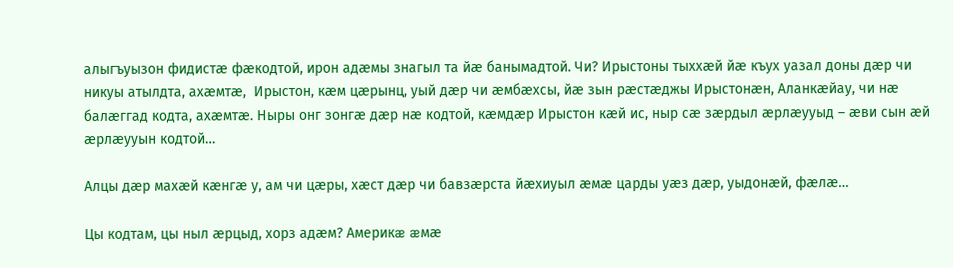алыгъуызон фидистæ фæкодтой, ирон адæмы знагыл та йæ банымадтой. Чи? Ирыстоны тыххæй йæ къух уазал доны дæр чи никуы атылдта, ахæмтæ,  Ирыстон, кæм цæрынц, уый дæр чи æмбæхсы, йæ зын рæстæджы Ирыстонæн, Аланкæйау, чи нæ балæггад кодта, ахæмтæ. Ныры онг зонгæ дæр нæ кодтой, кæмдæр Ирыстон кæй ис, ныр сæ зæрдыл æрлæууыд – æви сын æй æрлæууын кодтой…

Алцы дæр махæй кæнгæ у, ам чи цæры, хæст дæр чи бавзæрста йæхиуыл æмæ царды уæз дæр, уыдонæй, фæлæ…

Цы кодтам, цы ныл æрцыд, хорз адæм? Америкæ æмæ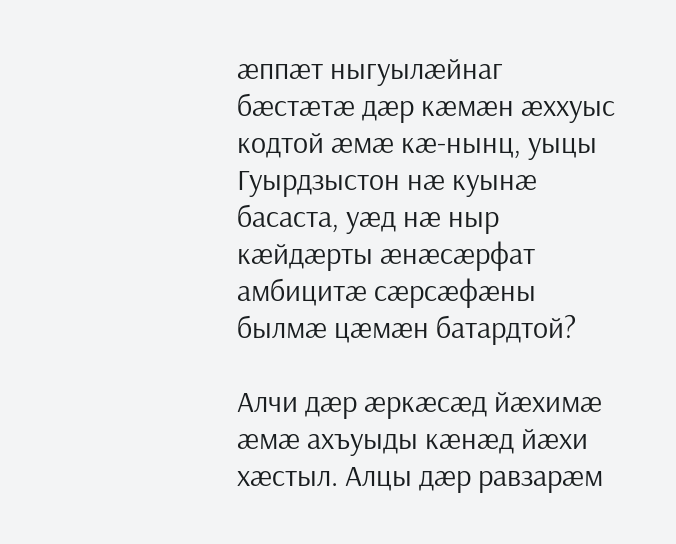æппæт ныгуылæйнаг бæстæтæ дæр кæмæн æххуыс кодтой æмæ кæ-нынц, уыцы Гуырдзыстон нæ куынæ басаста, уæд нæ ныр кæйдæрты æнæсæрфат амбицитæ сæрсæфæны былмæ цæмæн батардтой?

Алчи дæр æркæсæд йæхимæ æмæ ахъуыды кæнæд йæхи хæстыл. Алцы дæр равзарæм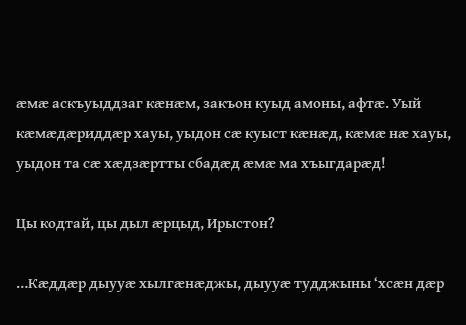æмæ аскъуыддзаг кæнæм, закъон куыд амоны, афтæ. Уый кæмæдæриддæр хауы, уыдон сæ куыст кæнæд, кæмæ нæ хауы, уыдон та сæ хæдзæртты сбадæд æмæ ма хъыгдарæд!

Цы кодтай, цы дыл æрцыд, Ирыстон?

…Кæддæр дыууæ хылгæнæджы, дыууæ тудджыны ‘хсæн дæр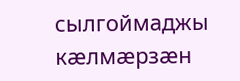сылгоймаджы кæлмæрзæн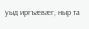уыд иргъæвæг, ныр та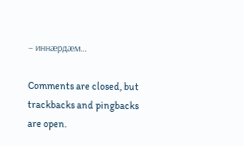– иннæрдæм…

Comments are closed, but trackbacks and pingbacks are open.